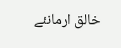خالق ارمانئے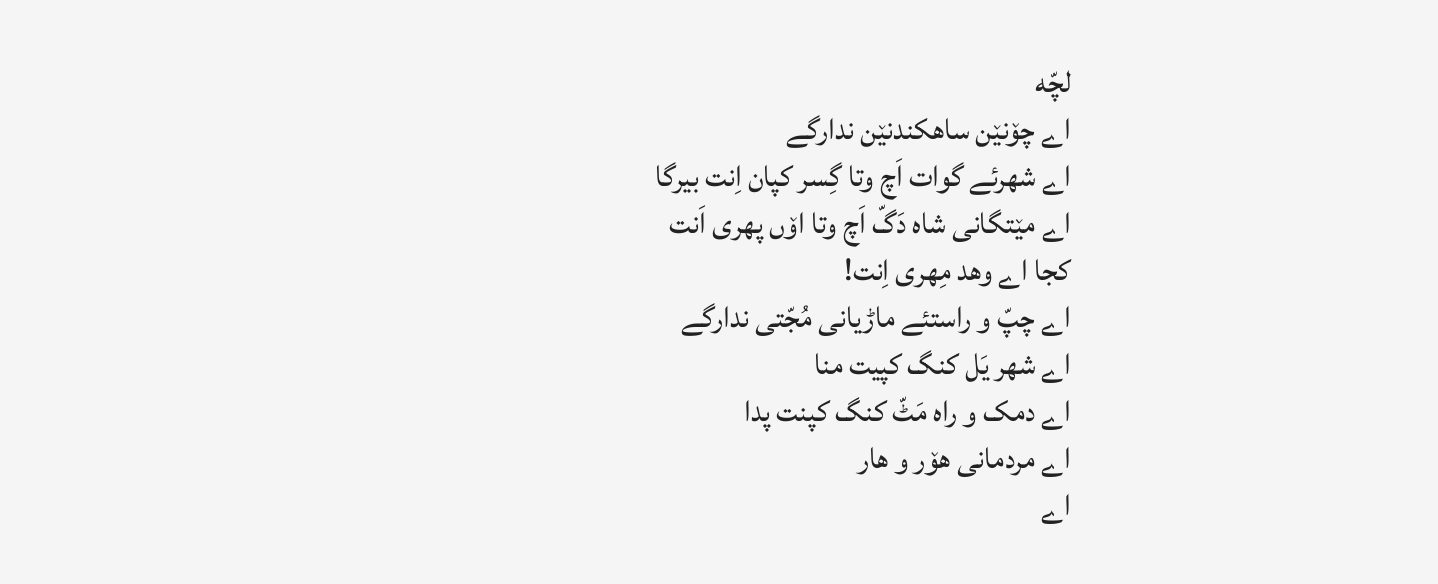لچّه
اے چۆنێن ساهکندنێن ندارگے
اے شهرئے گوات اَچ وتا گِسر کپان اِنت بیرگا
اے مێتگانی شاه دَگّ اَچ وتا اۆں پهری اَنت
کجا اے وهد مِهری اِنت!
اے چپّ و راستئے ماڑیانی مُجّتی ندارگے
اے شهر یَل کنگ کپیت منا
اے دمک و راه مَٹّ کنگ کپنت پدا
اے مردمانی هۆر و هار
اے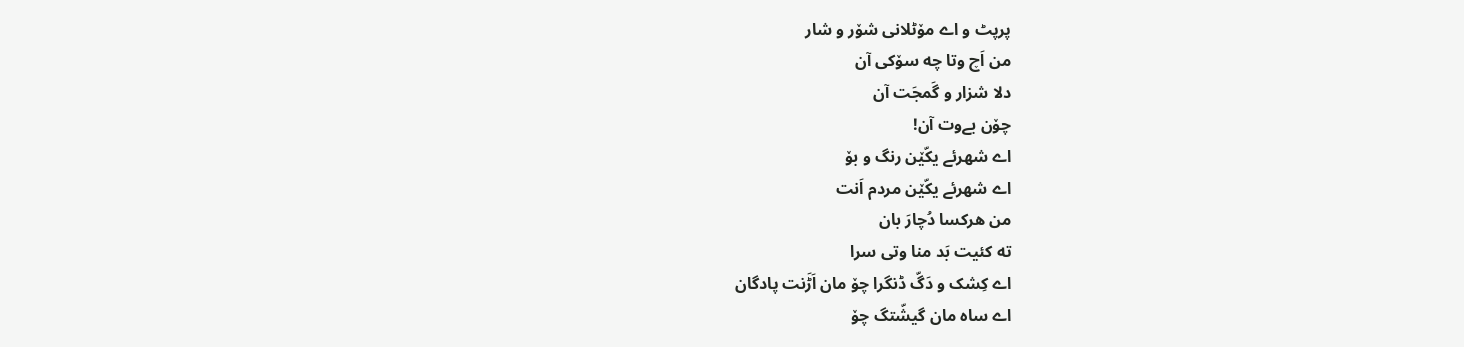پرپٹ و اے مۆٹلانی شۆر و شار
من اَچ وتا چه سۆکی آن
دلا شزار و گَمجَت آن
چۆن بےوت آن!
اے شهرئے یکّێن رنگ و بۆ
اے شهرئے یکّێن مردم اَنت
من هرکسا دُچارَ بان
ته کئیت بَد منا وتی سرا
اے کِشک و دَگّ ڈنگرا چۆ مان اَڑَنت پادگان
اے ساه مان گیشّتگ چۆ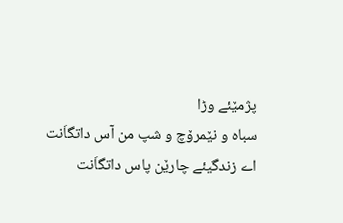پژمێئے وڑا
سباه و نێمرۆچ و شپ من آس داتگاَنت
اے زندگیئے چارێن پاس داتگاَنت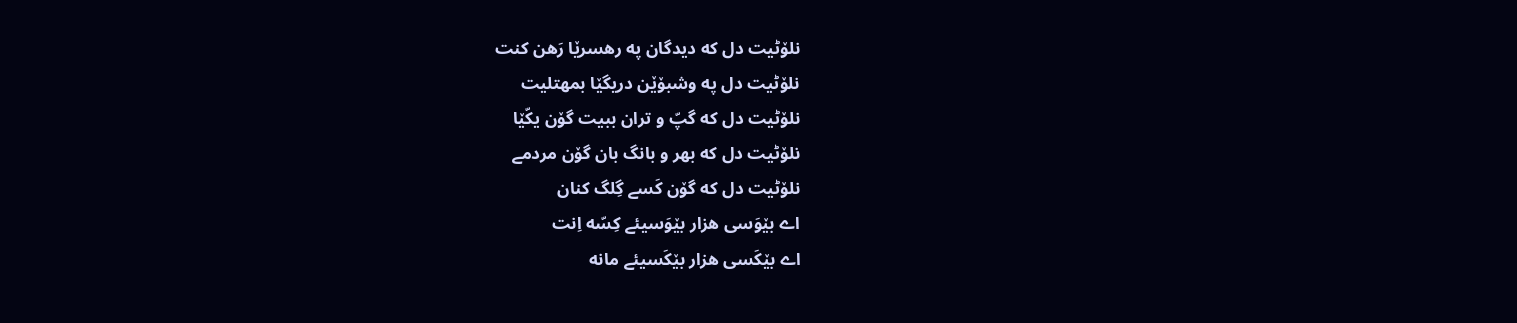نلۆٹیت دل که دیدگان په رهسرێا رَهن کنت
نلۆٹیت دل په وشبۆێن دریگێا بمهتلیت
نلۆٹیت دل که گپّ و تران ببیت گۆن یکّێا
نلۆٹیت دل که بهر و بانگ بان گۆن مردمے
نلۆٹیت دل که گۆن کَسے گِلگ کنان
اے بێوَسی هزار بێوَسیئے کِسّه اِنت
اے بێکَسی هزار بێکَسیئے مانه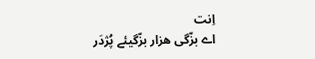اِنت
اے بزّگی هزار بزّگیئے پُژدَر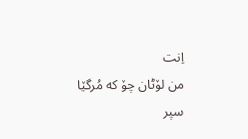اِنت
من لۆٹان چۆ که مُرگێا
سپر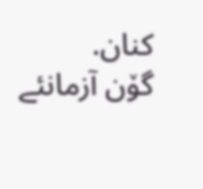کنان.
گۆن آزمانئے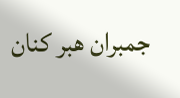جمبران هبر کنان